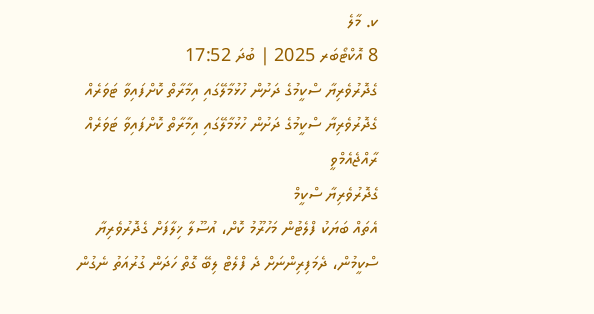ކ. މާލެ
8 އޮކްޓޯބަރ 2025 | ބުދަ 17:52
ގެދޮރުވެރިޔާ ސްކީމުގެ ދަށުން ހުޅުމާލޭގައި އިމާރާތް ކޮށްފައިވާ ޓަވަރެއް
ގެދޮރުވެރިޔާ ސްކީމުގެ ދަށުން ހުޅުމާލޭގައި އިމާރާތް ކޮށްފައިވާ ޓަވަރެއް
ރާއްޖެއެމްވީ
ގެދޮރުވެރިޔާ ސްކީމް
އެތައް ބަޔަކު ފްލެޓުން މަހުރޫމު ކޮށް، އުސޫލާ ޚިލާފަށް ގެދޮރުވެރިޔާ ސްކީމުން، ދެމަފިރިންނަށް ދެ ފްލެޓް ލިބޭ ގޮތް ހަދަން ގުރުއަތު ނެގުން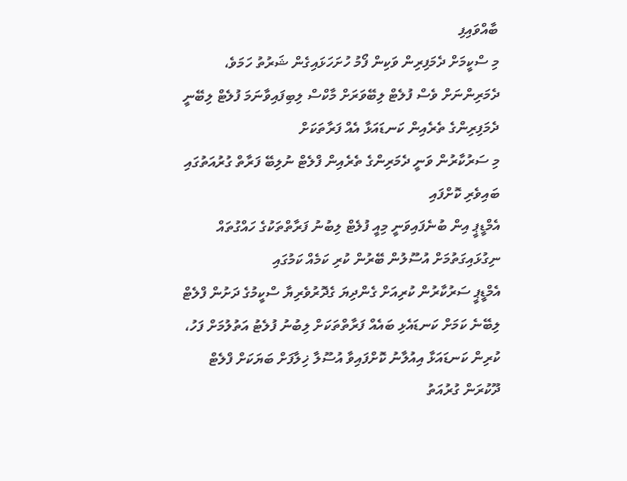ބާއްވައިފި
މި ސްކީމަށް ދެމަފިރިން ވަކިން ފޯމު ހުށަހަޅައިގެން ޝަރުތު ހަމަވެ، ދެމަރިންނަށް ވެސް ފުލެޓް ލިބޭވަރަށް މާކްސް ލިބިފައިވާނަމަ ފުލެޓް ލިބޭނީ ދެމަފިރިންގެ ތެރެއިން ކަނޑައަޅާ އެއް ފަރާތަކަށް
މި ސަރުކާރުން ވަނީ ދެމަރިންގެ ތެރެއިން ފްލެޓް ނުލިބޭ ފަރާތް ގުރުއަތުގައި ބައިވެރި ކޮށްފައި
އެމްޑީޕީ އިން ބުނެފައިވަނީ މިއީ ފުލެޓް ލިބުނު ފަރާތްތަކުގެ ހައްގުތައް ނިގުޅައިގަތުމަށް އުސޫލުން ބޭރުން ކުރި ކަމެއް ކަމުގައި
އެމްޑީޕީ ސަރުކާރުން ކުރިއަށް ގެންދިޔަ ގެދޮރުވެރިޔާ ސްކީމުގެ ދަށުން ފްލެޓް ލިބޭނެ ކަމަށް ކަނޑައެޅި ބައެއް ފަރާތްތަކަށް ލިބުނު ފުލެޓު އަތުލުމަށް ފަހު، ކުރިން ކަނޑައަޅާ އިއުލާނު ކޮށްފައިވާ އުސޫލާ ޚިލާފަށް ބަޔަކަށް ފްލެޓް ދޫކުރަން ގުރުއަތު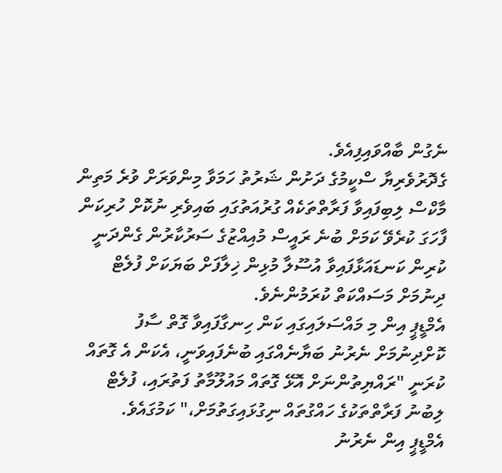ނެގުން ބާއްވައިފިއެވެ.
ގެދޮރުވެރިޔާ ސްކީމުގެ ދަށުން ޝަރުތު ހަމަވާ މިންވަރަށް ވުރެ މަތިން މާކްސް ލިބިފައިވާ ފަރާތްތަކެއް ގުރުއަތުގައި ބައިވެރި ނުކޮށް ހުރިކަން ފާހަގަ ކުރެވޭ ކަމަށް ބުނެ ރައީސް މުއިއްޒުގެ ސަރުކާރުން ގެންދަނީ ކުރިން ކަނޑައަޅާފައިވާ އުސޫލާ މުޅިން ޚިލާފަށް ބަޔަކަށް ފުލެޓް ދިނުމަށް މަސައްކަތް ކުރަމުންނެވެ.
އެމްޑީޕީ އިން މި މައްސަލައިގައި ކަން ހިނގާފައިވާ ގޮތް ސާފު ކޮށްދިނުމަށް ނެރުނު ބަޔާނެއްގައި ބުނެފައިވަނީ، އެކަން އެ ގޮތައް ކުރަނީ "ރައްޔިތުންނަށް އޮޅޭ ގޮތައް މައުލޫމާތު ފަތުރައި، ފުލެޓް ލިބުނު ފަރާތްތަކުގެ ހައްގުތައް ނިގުޅައިގަތުމަށް،" ކަމުގައެވެ.
އެމްޑީޕީ އިން ނެރުނު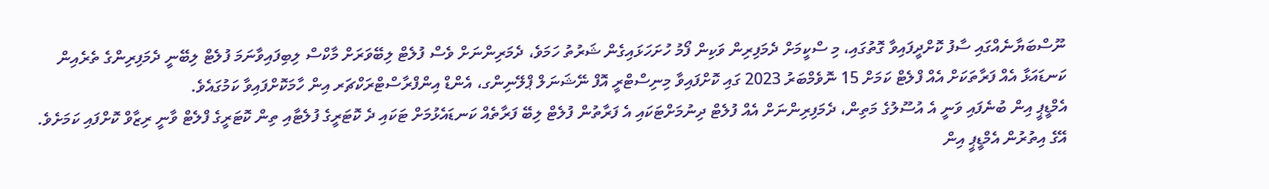ނޫސްބަޔާނެއްގައި ސާފު ކޮށްދީފައިވާ ގޮތުގައި، މި ސްކީމަށް ދެމަފިރިން ވަކިން ފޯމު ހުށަހަޅައިގެން ޝަރުތު ހަމަވެ، ދެމަރިންނަށް ވެސް ފުލެޓް ލިބޭވަރަށް މާކްސް ލިބިފައިވާނަމަ ފުލެޓް ލިބޭނީ ދެމަފިރިންގެ ތެރެއިން ކަނޑައަޅާ އެއް ފަރާތަކަށް އެއް ފްލެޓް ކަމަށް 15 ނޮވެމްބަރު 2023 ގައި ކޮށްފައިވާ މިނިސްޓްރީ އޮފް ނޭޝަނަލް ޕްލޭނިންގ، އެންޑް އިންފްރާސްޓްރަކްޗަރ އިން ހާމަކޮށްފައިވާ ކަމުގައެވެ.
އެމްޑީޕީ އިން ބުނެފައި ވަނީ އެ އުސޫލުގެ މަތިން، ދެމަފިރިންނަށް އެއް ފުލެޓް ދިނުމަށްޓަކައި އެ ފަރާތުން ފުލެޓް ލިބޭ ފަރާތެއް ކަނޑައެޅުމަށް ޓަކައި ދެ ކޮޓަރީގެ ފުލެޓާއި ތިން ކޮޓަރީގެ ފްލެޓް ވާނީ ރިޒާވް ކޮށްފައި ކަމަށެވެ.
އޭގެ އިތުރުން އެމްޑީޕީ އިން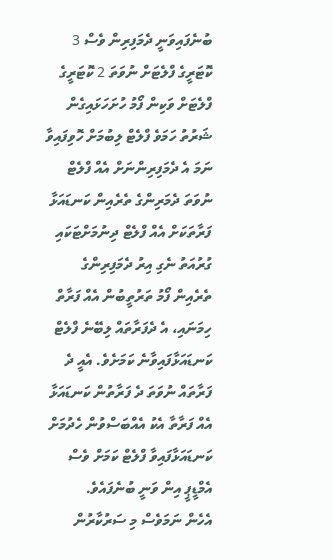ބުނެފައިވަނީ ދެމަފިރިން ވެސް 3 ކޮޓަރީގެ ފްލެޓަށް ނުވަތަ 2 ކޮޓަރީގެ ފްލެޓަށް ވަކިން ފޯމު ހުށަހަޅައިގެން ޝަރުތު ހަމަވެ ފްލެޓް ލިބުމަށް ހޮވިފައިވާ ނަމަ އެ ދެމަފިރިންނަށް އެއް ފްލެޓް ނުވަތަ ދެމަރިންގެ ތެރެއިން ކަނޑައަޅާ ފަރާތަކަށް އެއް ފްލެޓް ދިނުމަށްޓަކައި ގުރުއަތު ނެގި އިރު ދެމަފިރިންގެ ތެރެއިން ފޯމު ތަރުތީބުން އެއް ފަރާތް ހިމަނައި، އެ ދެފަރާތައް ލިބޭނެ ފްލެޓް ކަނޑައަޅާފައިވާނެ ކަމަށެވެ. އެއީ ދެ ފަރާތައް ނުވަތަ ދެ ފަރާތުން ކަނޑައަޅާ އެއް ފަރާތާ އެކު އެއްބަސްވުން ހެދުމަށް ކަނޑައަޅާފައިވާ ފްލެޓް ކަމަށް ވެސް އެމްޑީޕީ އިން ވަނީ ބުނެފައެވެ.
އެހެން ނަމަވެސް މި ސަރުކާރުން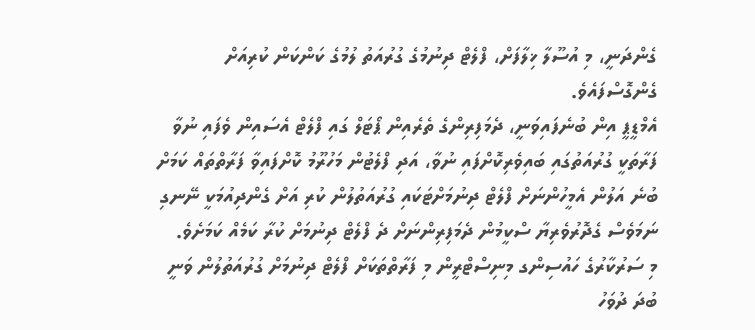ގެންދަނީ، މި އުސޫލާ ޚިލާފަށް، ފްލެޓް ދިނުމުގެ ގުރުއަތު ލުމުގެ ކަންކަން ކުރިއަށް ގެންގޮސްފައެވެ.
އެމްޑީޕީ އިން ބުނެފައިވަނީ، ދެމަފިރިންގެ ތެރެއިން ޕޯޓަލް ގައި ފްލެޓް އެސައިން ވެފައި ނުވާ ފަރާތަކީ ގުރުއަތުގައި ބައިވެރިކޮށްފައި ނުވާ، އަދި ފްލެޓުން މަހުރޫމު ކޮށްފައިވާ ފަރާތްތައް ކަމަށް ބުނެ އަލުން އެމީހުންނަށް ފްލެޓް ދިނުމަށްޓަކައި ގުރުއަތުލުން ކުރި އަށް ގެންދިއުމަކީ ނޭނގި ނަމަވެސް ގެދޮރުވެރިޔާ ސްކީމުން ދެމަފިރިންނަށް ދެ ފްލެޓް ދިނުމަށް ކުރާ ކަމެއް ކަމަށެވެ.
މި ސަރުކާރުގެ ހައުސިންގ މިނިސްޓްރީން މި ފަރާތްތަކަށް ފްލެޓް ދިނުމަށް ގުރުއަތުލުން ވަނީ ބުދަ ދުވަހު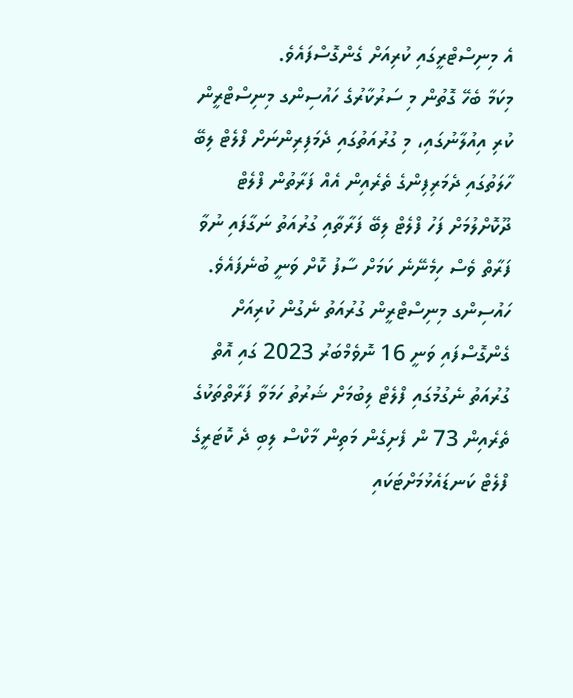އެ މިނިސްޓްރީގައި ކުރިއަށް ގެންގޮސްފައެވެ.
މިކަމާ ބެހޭ ގޮތުން މި ސަރުކާރުގެ ހައުސިންގ މިނިސްޓްރީން ކުރި އިއުލާނުގައި، މި ގުރުއަތުގައި ދެމަފިރިންނަށް ފްލެޓް ލިބޭ ހާލަތުގައި ދެމަރިފިންގެ ތެރެއިން އެއް ފަރާތުން ފްލެޓް ދޫކޮށްލުމަށް ފަހު ފްލެޓް ލިބޭ ފަރާތާއި ގުރުއަތު ނަގާފައި ނުވާ ފަރާތް ވެސް ހިމެނޭނެ ކަމަށް ސާފު ކޮށް ވަނީ ބުނެފައެވެ.
ހައުސިންގ މިނިސްޓްރީން ގުރުއަތު ނެގުން ކުރިއަށް ގެންގޮސްފައި ވަނީ 16 ނޮވެމްބަރު 2023 ގައި އޮތް ގުރުއަތު ނެގުމުގައި ފްލެޓް ލިބުމަށް ޝަރުތު ހަމަވާ ފަރާތްތަކުގެ ތެރެއިން 73 ން ފެށިގެން މަތިން މާކްސް ލިބި ދެ ކޮޓަރީގެ ފްލެޓް ކަނޑައެޅުމަށްޓަކައި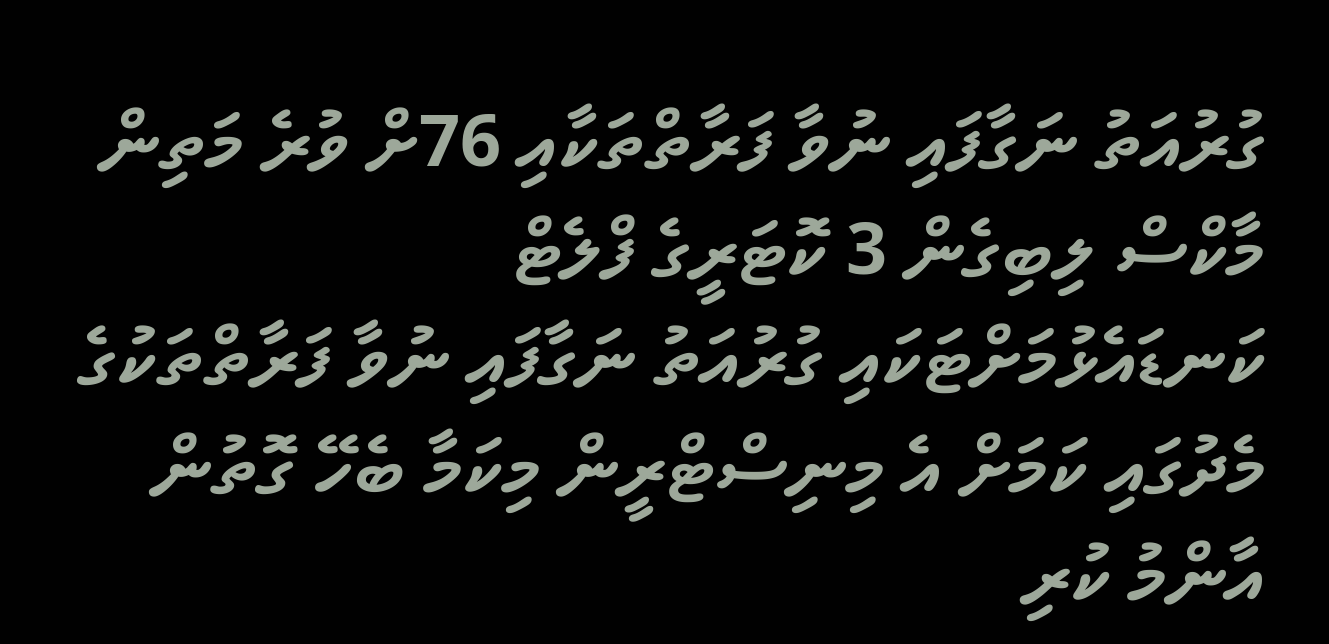ގުރުއަތު ނަގާފައި ނުވާ ފަރާތްތަކާއި 76ށް ވުރެ މަތިން މާކްސް ލިބިގެން 3 ކޮޓަރީގެ ފްލެޓް ކަނޑައެޅުމަށްޓަކައި ގުރުއަތު ނަގާފައި ނުވާ ފަރާތްތަކުގެ މެދުގައި ކަމަށް އެ މިނިސްޓްރީން މިކަމާ ބެހޭ ގޮތުން އާންމު ކުރި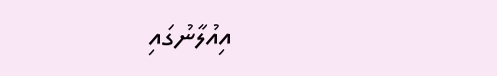އިއުލާނުގައި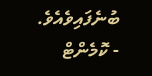ބުނެފައިވެއެވެ.
- ކޮމެންޓް